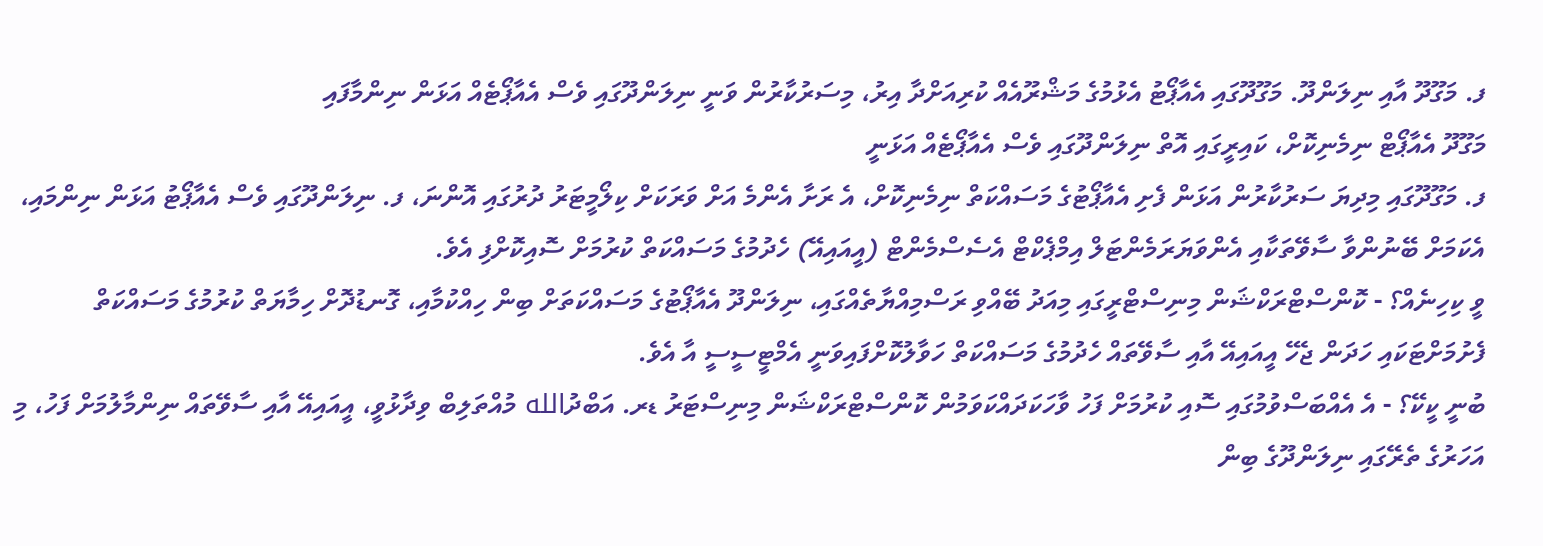ފ. މަގޫދޫ އާއި ނިލަންދޫ. މަގޫދޫގައި އެއާޕޯޓު އެޅުމުގެ މަޝްރޫއެއް ކުރިއަށްދާ އިރު، މިސަރުކާރުން ވަނީ ނިލަންދޫގައި ވެސް އެއާޕޯޓެއް އަޅަން ނިންމާފައި
މަގޫދޫ އެއާޕޯޓް ނިމެނިކޮށް، ކައިރީގައި އޮތް ނިލަންދޫގައި ވެސް އެއާޕޯޓެއް އަޅަނީ
ފ. މަގޫދޫގައި މިދިޔަ ސަރުކާރުން އަޅަން ފެށި އެއާޕޯޓުގެ މަސައްކަތް ނިމެނިކޮށް، އެ ރަށާ އެންމެ އަށް ވަރަކަށް ކިލޯމީޓަރު ދުރުގައި އޮންނަ، ފ. ނިލަންދޫގައި ވެސް އެއާޕޯޓު އަޅަން ނިންމައި، އެކަމަށް ބޭނުންވާ ސާވޭތަކާއި އެންވަޔަރަމެންޓަލް އިމްޕެކްޓް އެސެސްމެންޓް (އީއައިއޭ) ހެދުމުގެ މަސައްކަތް ކުރުމަށް ސޮއިކޮށްފި އެވެ.
ވީ ކިހިނެއް؟ - ކޮންސްޓްރަކްޝަން މިނިސްޓްރީގައި މިއަދު ބޭއްވި ރަސްމިއްޔާތެއްގައި، ނިލަންދޫ އެއާޕޯޓުގެ މަސައްކަތަށް ބިން ހިއްކުމާއި، ގޮނޑުދޮށް ހިމާޔަތް ކުރުމުގެ މަސައްކަތް ފެށުމަށްޓަކައި ހަދަން ޖެހޭ އީއައިއޭ އާއި ސާވޭތައް ހެދުމުގެ މަސައްކަތް ހަވާލުކޮށްފައިވަނީ އެމްޓީސީސީ އާ އެވެ.
ބުނީ ކީކޭ؟ - އެ އެއްބަސްވުމުގައި ސޮއި ކުރުމަށް ފަހު ވާހަކަދައްކަވަމުން ކޮންސްޓްރަކްޝަން މިނިސްޓަރު ޑރ. އަބްދުالله މުއްތަލިބް ވިދާޅުވީ، އީއައިއޭ އާއި ސާވޭތައް ނިންމާލުމަށް ފަހު، މި އަހަރުގެ ތެރޭގައި ނިލަންދޫގެ ބިން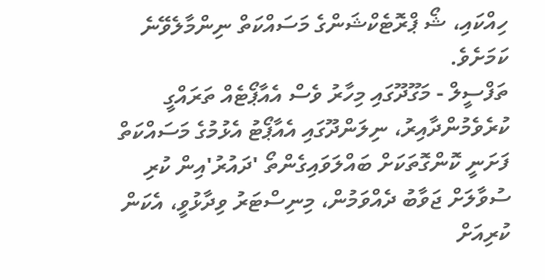ހިއްކައި، ޝޯ ޕްރޮޓެކްޝަންގެ މަސައްކަތް ނިންމާލެވޭނެ ކަމަށެވެ.
ތަފްސީލް - މަގޫދޫގައި މިހާރު ވެސް އެއާޕޯޓެއް ތަރައްގީ ކުރެވެމުންދާއިރު، ނިލަންދޫގައި އެއާޕޯޓު އެޅުމުގެ މަސައްކަތް ފަށަނީ ކޮންގޮތަކަށް ބައްލަވައިގެންތޯ 'ދައުރު'އިން ކުރި ސުވާލަށް ޖަވާބު ދެއްވަމުން، މިނިސްޓަރު ވިދާޅުވީ، އެކަން ކުރިއަށް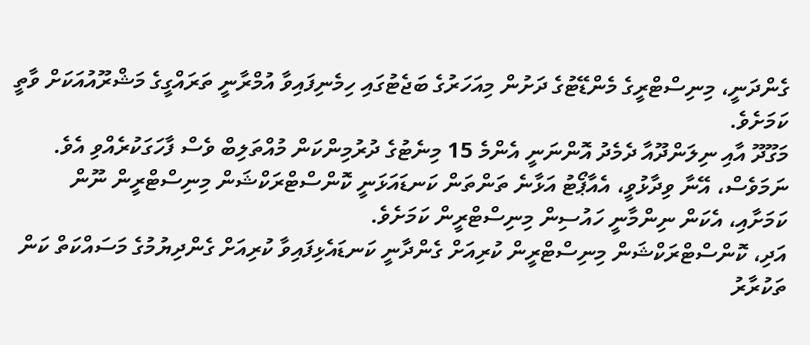ގެންދަނީ، މިނިސްޓްރީގެ މެންޑޭޓުގެ ދަށުން މިއަހަރުގެ ބަޖެޓުގައި ހިމެނިފައިވާ އުމްރާނީ ތަރައްގީގެ މަޝްރޫއުއަކަށް ވާތީ ކަމަށެވެ.
މަގޫދޫ އާއި ނިލަންދޫއާ ދެމެދު އޮންނަނީ އެންމެ 15 މިނެޓުގެ ދުރުމިންކަން މުއްތަލިބް ވެސް ފާހަގަކުރެއްވި އެވެ. ނަމަވެސް، އޭނާ ވިދާޅުވީ، އެއާޕޯޓު އަޅާނެ ތަންތަން ކަނޑައަޅަނީ ކޮންސްޓްރަކްޝަން މިނިސްޓްރީން ނޫން ކަމަށާއި، އެކަން ނިންމާނީ ހައުސިން މިނިސްޓްރީން ކަމަށެވެ.
އަދި، ކޮންސްޓްރަކްޝަން މިނިސްޓްރީން ކުރިއަށް ގެންދާނީ ކަނޑައެޅިފައިވާ ކުރިއަށް ގެންދިޔުމުގެ މަސައްކަތް ކަން ތަކުރާރު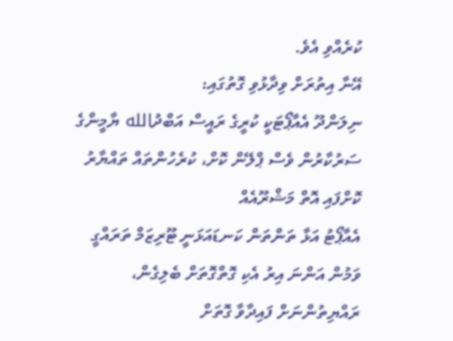ކުރެއްވި އެވެ.
އޭނާ އިތުރަށް ވިދާޅުވި ގޮތުގައި:
ނިލަންދޫ އެއާޕޯޓަކީ ކުރީގެ ރައީސް އަބްދުالله ޔާމީންގެ ސަރުކާރުން ވެސް ޕްލޭން ކޮށް، ކުރެހުންތައް ތައްޔާރު ކޮށްފައި އޮތް މަޝްރޫއެއް
އެއާޕޯޓު އަޅާ ތަންތަން ކަނޑައަޅަނީ ޓޫރިޒަމް ތަރައްގީ ވަމުން އަންނަ އިރު އެކި ގޮތްގޮތަށް ބެލިގެން، ރައްޔިތުންނަށް ފައިދާވާ ގޮތަށް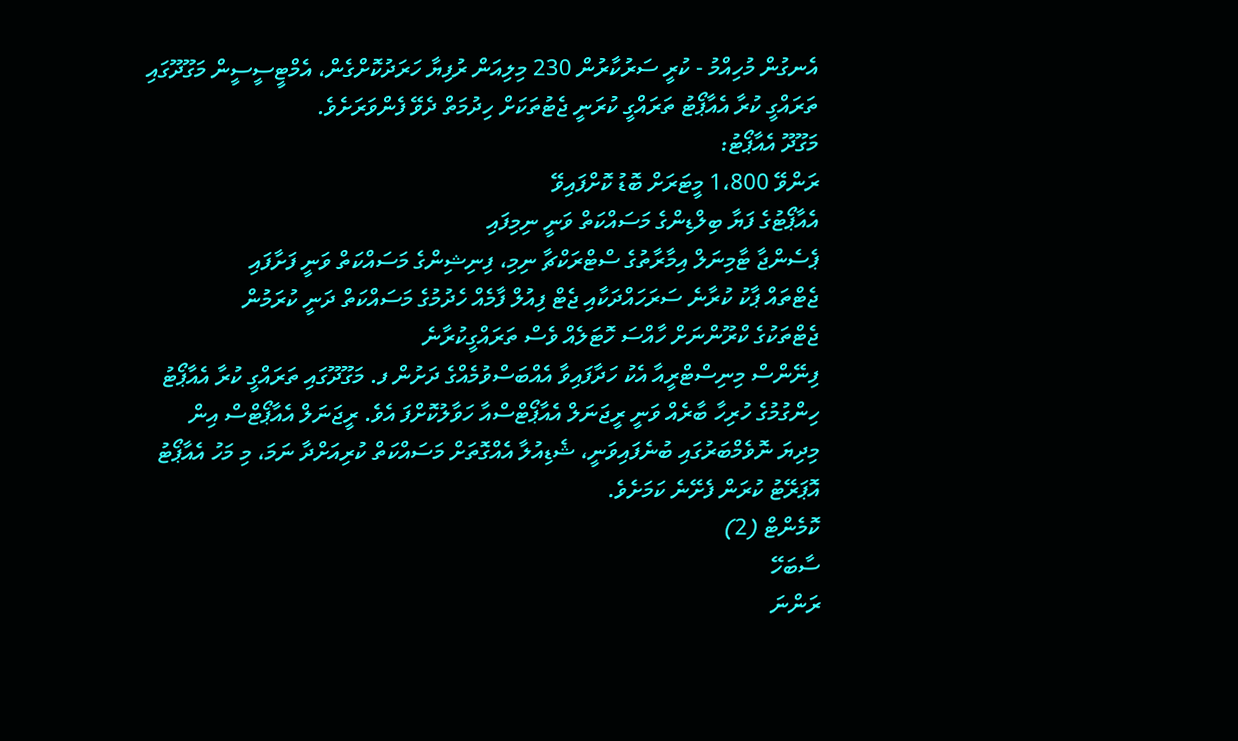އެނގުން މުހިއްމު - ކުރީ ސަރުކާރުން 230 މިލިއަން ރުފިޔާ ހަރަދުކޮށްގެން، އެމްޓީސީސީން މަގޫދޫގައި ތަރައްގީ ކުރާ އެއާޕޯޓު ތަރައްގީ ކުރަނީ ޖެޓުތަކަށް ހިދުމަތް ދެވޭ ފެންވަރަށެވެ.
މަގޫދޫ އެއާޕޯޓު:
ރަންވޭ 1،800 މީޓަރަށް ބޮޑު ކޮށްފައިވޭ
އެއާޕޯޓުގެ ފަޔާ ބިލްޑިންގެ މަސައްކަތް ވަނީ ނިމިފައި
ޕެސެންޖާ ޓާމިނަލް އިމާރާތުގެ ސްޓްރަކްޗާ ނިމި، ފިނިޝިންގެ މަސައްކަތް ވަނީ ފަށާފައި
ޖެޓްތައް ޕާކު ކުރާނެ ސަރަހައްދަކާއި ޖެޓް ފިއުލް ފާމެއް ހެދުމުގެ މަސައްކަތް ދަނީ ކުރަމުން
ޖެޓްތަކުގެ ކްރޫންނަށް ހާއްސަ ހޮޓަލެއް ވެސް ތަރައްގީކުރާނެ
ފިނޭންސް މިނިސްޓްރީއާ އެކު ހަދާފައިވާ އެއްބަސްވުމެއްގެ ދަށުން ފ. މަގޫދޫގައި ތަރައްގީ ކުރާ އެއާޕޯޓު ހިންގުމުގެ ހުރިހާ ބާރެއް ވަނީ ރީޖަނަލް އެއާޕޯޓްސްއާ ހަވާލުކޮށްފަ އެވެ. ރީޖަނަލް އެއާޕޯޓްސް އިން މިދިޔަ ނޮވެމްބަރުގައި ބުނެފައިވަނީ، ޝެޑިއުލާ އެއްގޮތަށް މަސައްކަތް ކުރިއަށްދާ ނަމަ، މި މަހު އެއާޕޯޓު އޮޕަރޭޓު ކުރަން ފެށޭނެ ކަމަށެވެ.
ކޮމެންޓް (2)
ސާބަހޭ
ރަންނަ